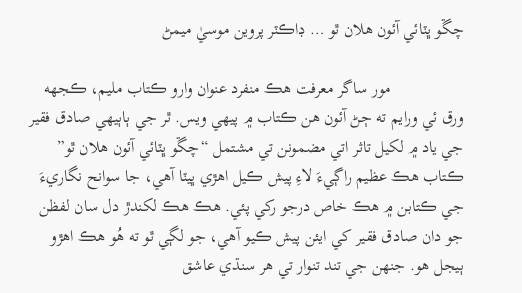چڱو ڀٽائي آئون هلان ٿو … ڊاڪٽر پروين موسيٰ ميمڻ

                 مور ساگر معرفت هڪ منفرد عنوان وارو ڪتاب مليم، ڪجهه ورق ئي ورايم ته ڄڻ آئون هن ڪتاب ۾ پيهي ويس. ٿر جي ٻاٻيهي صادق فقير جي ياد ۾ لکيل تاثر اتي مضمونن تي مشتمل “چڱو ڀٽائي آئون هلان ٿو” ڪتاب هڪ عظيم راڳيءَ لاءِ پيش ڪيل اهڙي ڀيٽا آهي، جا سوانح نگاريءَ جي ڪتابن ۾ هڪ خاص درجو رکي پئي. هڪ هڪ لکندڙ دل سان لفظن جو دان صادق فقير کي ايئن پيش ڪيو آهي، جو لڳي ٿو ته هُو هڪ اهڙو ٻيجل هو. جنهن جي تند تنوار تي هر سنڌي عاشق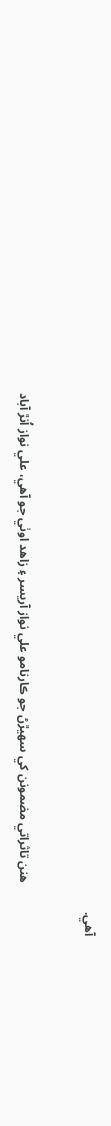آهي.

                 هنن تاثراتي مضمونن کي سهيڙڻ جو ڪارنامو علي نواز آريسر ۽ زاهد اوٺي جو آهي، علي نواز اُنڙ آباد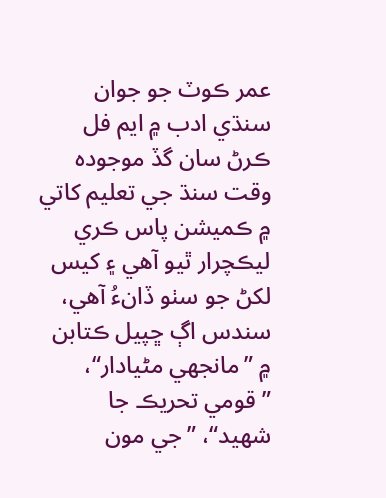عمر ڪوٽ جو جوان سنڌي ادب ۾ ايم فل ڪرڻ سان گڏ موجوده وقت سنڌ جي تعليم کاتي ۾ ڪميشن پاس ڪري ليڪچرار ٿيو آهي ۽ کيس لکڻ جو سٺو ڏانءُ آهي، سندس اڳ ڇپيل ڪتابن ۾ ”مانجھي مڻيادار“، ”قومي تحريڪ جا شهيد“، ”جي مون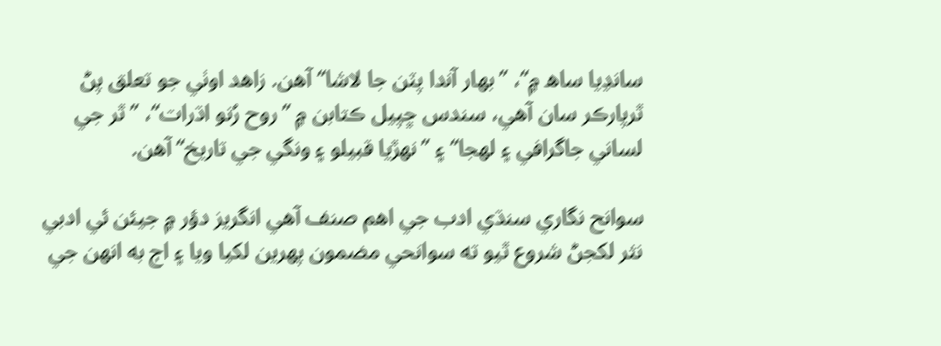سانڍيا ساھ ۾“، ”بهار آندا پٽن جا لاشا“ آهن. زاهد اوٺي جو تعلق پڻ ٿرپارڪر سان آهي، سندس ڇپيل ڪتابن ۾ ”روح رُنو اڌرات“، ”ٿر جي لساني جاگرافي ۽ لهجا“ ۽ ”نهڙيا قبيلو ۽ ونگي جي تاريخ“ آهن.

سوانح نگاري سنڌي ادب جي اهم صنف آهي انگريز دؤر ۾ جيئن ئي ادبي نثر لکجڻ شروع ٿيو ته سوانحي مضمون پهرين لکيا ويا ۽ اڄ به انهن جي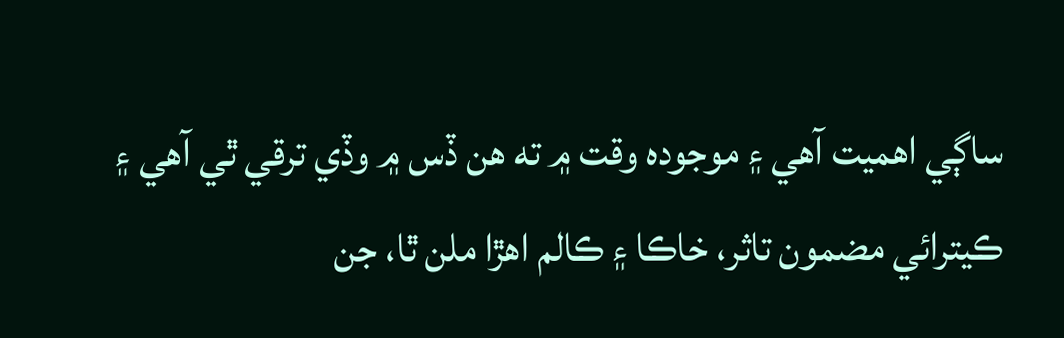ساڳي اهميت آهي ۽ موجوده وقت ۾ ته هن ڏس ۾ وڏي ترقي ٿي آهي ۽ ڪيترائي مضمون تاثر، خاڪا ۽ ڪالم اهڙا ملن ٿا، جن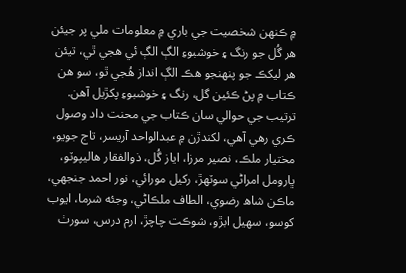۾ ڪنهن شخصيت جي باري ۾ معلومات ملي پر جيئن هر گُل جو رنگ ۽ خوشبوءِ الڳ الڳ ئي هجي ٿي، تيئن هر ليکڪ جو پنهنجو هڪ الڳ انداز هُجي ٿو، سو هن ڪتاب ۾ پڻ ڪئين گل، رنگ ۽ خوشبوءِ پکڙيل آهن. ترتيب جي حوالي سان ڪتاب جي محنت داد وصول ڪري رهي آهي، لکندڙن ۾ عبدالواحد آريسر، تاج جويو، مختيار ملڪ، نصير مرزا، اياز گُل، ذوالفقار هاليپوٽو، ڀارومل امراڻي سوٽهڙ، رکيل مورائي، نور احمد جنجھي، ماڪن شاھ رضوي، الطاف ملڪاڻي، وجئه شرما، ايوب کوسو، سهيل ابڙو، شوڪت چاچڙ، ارم درس، سورٺ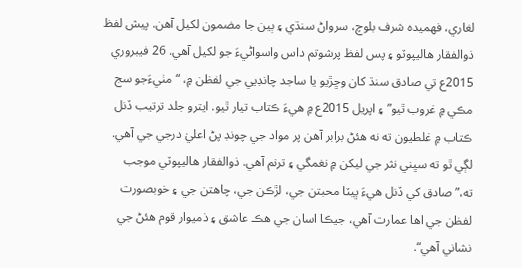لغاري، فهميده شرف بلوچ، سرواڻ سنڌي ۽ ٻين جا مضمون لکيل آهن. پيش لفظ ذوالفقار هاليپوٽو ۽ پس لفظ پرشوتم داس واسواڻيءَ جو لکيل آهي. 26 فيبروري 2015ع تي صادق سنڌ کان وڇڙيو يا ساجد چانڊيي جي لفظن ۾، “مٺيءَجو سج مڪي ۾ غروب ٿيو” ۽ اپريل 2015ع ۾ هيءَ ڪتاب تيار ٿيو. ايترو جلد ترتيب ڏنل ڪتاب ۾ غلطيون ته نه هئڻ برابر آهن پر مواد جي چونڊ پڻ اعليٰ درجي جي آهي. لڳي ٿو ته سڀني نثر جي ليکن ۾ نغمگي ۽ ترنم آهي. ذوالفقار هاليپوٽي موجب ته،”صادق کي ڏنل هيءَ ڀيٽا محبتن جي، لڙڪن جي، چاهتن جي ۽ خوبصورت لفظن جي اها عمارت آهي، جيڪا اسان جي هڪ عاشق ۽ ذميوار قوم هئڻ جي نشاني آهي“.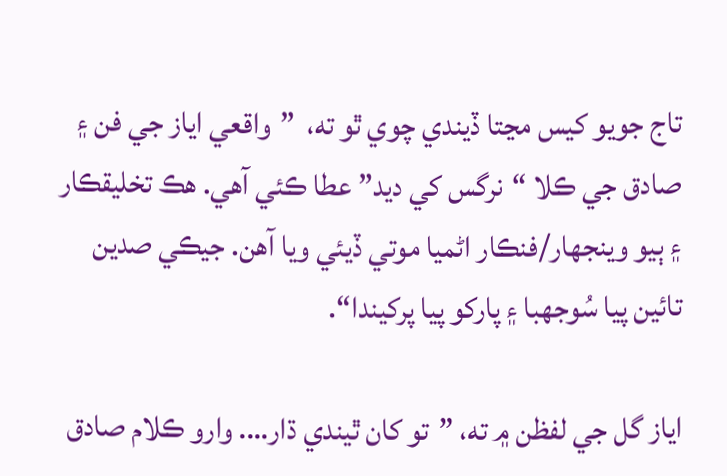تاج جويو کيس مڃتا ڏيندي چوي ٿو ته،  ”واقعي اياز جي فن ۽ صادق جي ڪلا “نرگس کي ديد” عطا ڪئي آهي. هڪ تخليقڪار ۽ ٻيو وينجھار/فنڪار اڻميا موتي ڏيئي ويا آهن. جيڪي صدين تائين پيا سُوجھبا ۽ پارکو پيا پرکيندا“.

اياز گل جي لفظن ۾ ته، ”تو کان ٿيندي ڌار…. وارو ڪلام صادق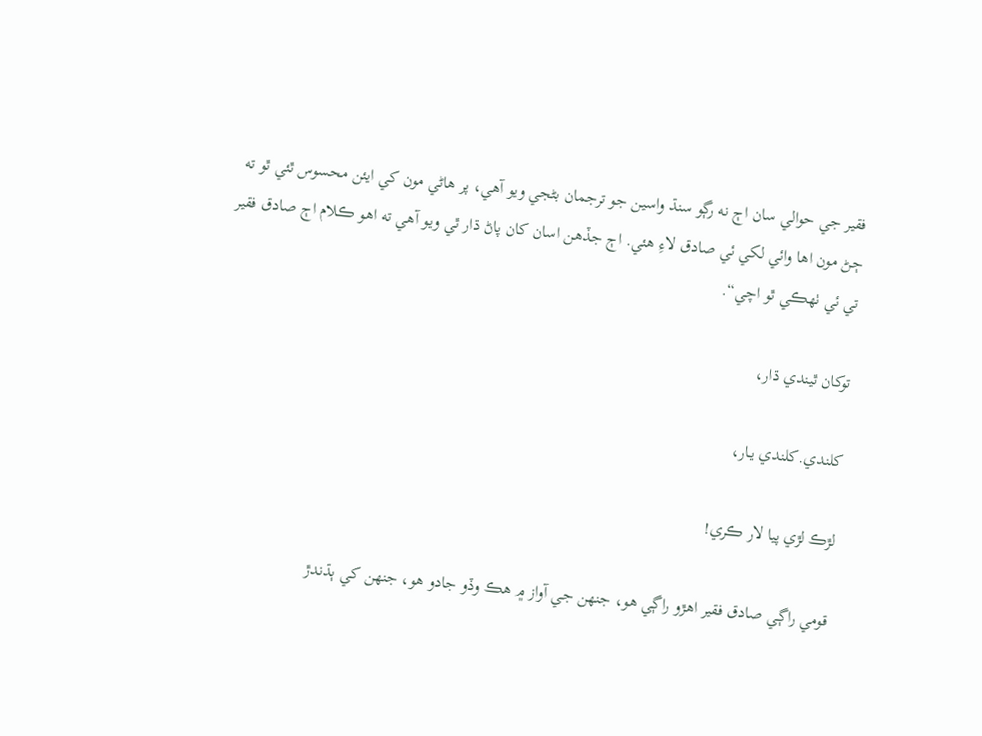فقير جي حوالي سان اڄ نه رڳو سنڌ واسين جو ترجمان بڻجي ويو آهي، پر هاڻي مون کي ايئن محسوس ٿئي ٿو ته ڄڻ مون اها وائي لکي ئي صادق لاءِ هئي. اڄ جڏهن اسان کان پاڻ ڌار ٿي ويو آهي ته اهو ڪلام اڄ صادق فقير تي ئي ٺهڪي ٿو اچي“.

توکان ٿيندي ڌار،

کلندي.کلندي يـار،

لڙڪ لڙي پيا لار ڪري!

قومي راڳي صادق فقير اهڙو راڳي هو، جنهن جي آواز ۾ هڪ وڏو جادو هو، جنهن کي ٻڌندڙ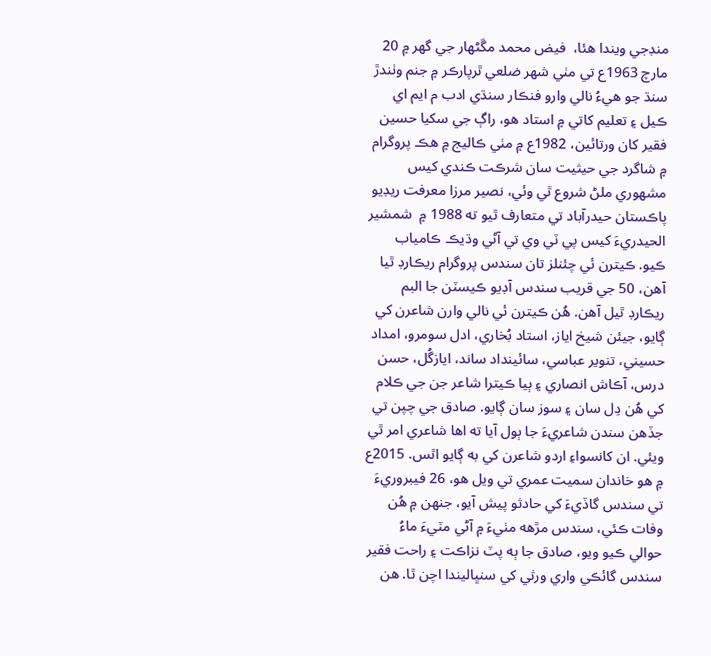منڊجي ويندا هئا،  فيض محمد مڱڻهار جي گهر ۾ 20 مارچ 1963ع تي مٺي شهر ضلعي ٿرپارڪر ۾ جنم وٺندڙ سنڌ جو هيءُ نالي وارو فنڪار سنڌي ادب م ايم اي ڪيل ۽ تعليم کاتي ۾ استاد هو، راڳ جي سکيا حسين فقير کان ورتائين، 1982ع ۾ مٺي ڪاليج ۾ هڪ پروگرام ۾ شاگرد جي حيثيت سان شرڪت ڪندي کيس مشهوري ملڻ شروع ٿي وئي، نصير مرزا معرفت ريڊيو پاڪستان حيدرآباد تي متعارف ٿيو ته 1988 ۾  شمشير الحيدريءَ کيس پي ٽي وي تي آڻي وڌيڪ ڪامياب ڪيو. ڪيترن ئي چئنلز تان سندس پروگرام ريڪارڊ ٿيا آهن، 50 جي قريب سندس آڊيو ڪيسٽن جا البم ريڪارڊ ٿيل آهن. هُن ڪيترن ئي نالي وارن شاعرن کي ڳايو، جيئن شيخ اياز، استاد بُخاري، ادل سومرو، امداد حسيني، تنوير عباسي، سائينداد ساند، ايازگُل، حسن درس، آڪاش انصاري ۽ ٻيا ڪيترا شاعر جن جي ڪلام کي هُن دِل سان ۽ سوز سان ڳايو. صادق جي چپن تي جڏهن سندن شاعريءَ جا ٻول آيا ته اها شاعري امر ٿي ويئي. ان کانسواءِ اردو شاعرن کي به ڳايو اٿس. 2015ع ۾ هو خاندان سميت عمري تي ويل هو، 26 فيبروريءَ تي سندس گاڏيءَ کي حادثو پيش آيو، جنهن ۾ هُن وفات ڪئي، سندس مڙهه مٺيءَ ۾ آڻي مٽيءَ ماءُ حوالي ڪيو ويو، صادق جا ٻه پٽ نزاڪت ۽ راحت فقير سندس گائڪي واري ورثي کي سنڀاليندا اچن ٿا. هن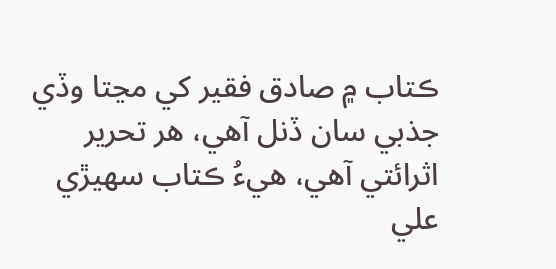ڪتاب ۾ صادق فقير کي مڃتا وڏي جذبي سان ڏنل آهي، هر تحرير اثرائتي آهي، هيءُ ڪتاب سهيڙي علي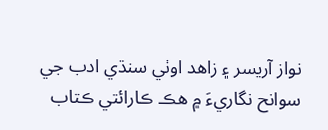نواز آريسر ۽ زاهد اوٺي سنڌي ادب جي سوانح نگاريءَ ۾ هڪ ڪارائتي ڪتاب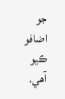جو اضافو ڪيو آهي.